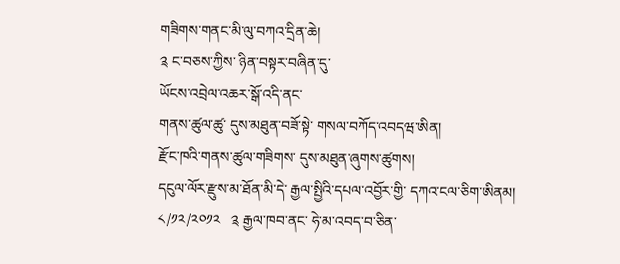གཟིགས་གནང་མི་ལུ་བཀའ་དྲིན་ཆེ།
༉ ང་བཅས་ཀྱིས་ ཉིན་བསྟར་བཞིན་དུ་
ཡོངས་འབྲེལ་འཆར་སྒོ་འདི་ནང་
གནས་ཚུལ་ཚུ་ དུས་མཐུན་བཟོ་སྟེ་ གསལ་བཀོད་འབདཝ་ཨིན།
རྫོང་ཁའི་གནས་ཚུལ་གཟིགས་ དུས་མཐུན་ཞུགས་ཚུགས།
དངུལ་ལོར་རྫུས་མ་ཐོན་མི་དེ་ རྒྱལ་སྤྱིའི་དཔལ་འབྱོར་གྱི་ དཀའ་ངལ་ཅིག་ཨིནམ།
༨/༡༢/༢༠༡༢   ༉ རྒྱལ་ཁབ་ནང་ ཧེ་མ་འབད་བ་ཅིན་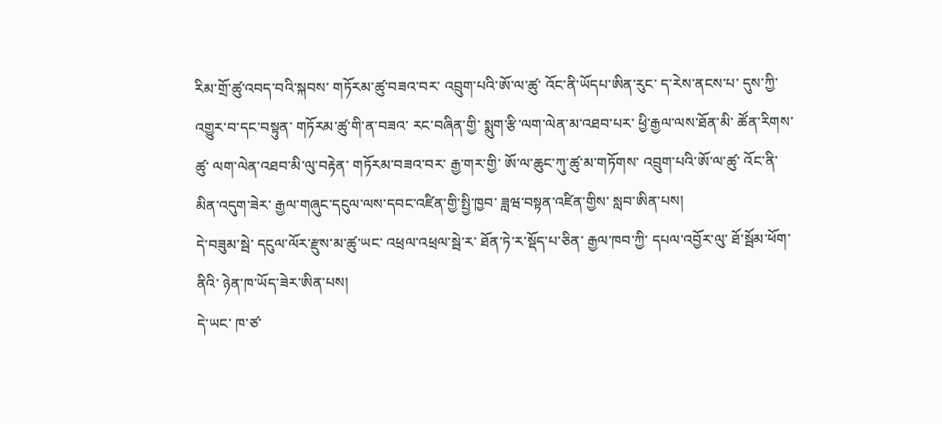རིམ་གྲོ་ཚུ་འབད་བའི་སྐབས་ གཏོརམ་ཚུ་བཟའ་བར་ འབྲུག་པའི་ཨོ་ལ་ཚུ་ འོང་ནི་ཡོདཔ་ཨིན་རུང་ ད་རེས་ནངས་པ་ དུས་ཀྱི་འགྱུར་བ་དང་བསྟུན་ གཏོརམ་ཚུ་གི་ན་བཟའ་ རང་བཞིན་གྱི་ སྨུག་རྩི་ལག་ལེན་མ་འཐབ་པར་ ཕྱི་རྒྱལ་ལས་ཐོན་མི་ ཚོན་རིགས་ཚུ་ ལག་ལེན་འཐབ་མི་ལུ་བརྟེན་ གཏོརམ་བཟའ་བར་ རྒྱ་གར་གྱི་ ཨོ་ལ་ཆུང་ཀུ་ཚུ་མ་གཏོགས་ འབྲུག་པའི་ཨོ་ལ་ཚུ་ འོང་ནི་མིན་འདུག་ཟེར་ རྒྱལ་གཞུང་དངུལ་ལས་དབང་འཛིན་གྱི་སྤྱི་ཁྱབ་ ཟླཝ་བསྟན་འཛིན་གྱིས་ སླབ་ཨིན་པས།
དེ་བཟུམ་སྦེ་ དངུལ་ལོར་རྫུས་མ་ཚུ་ཡང་ འཕྲལ་འཕྲལ་སྦེ་ར་ ཐོན་ཏེ་ར་སྡོད་པ་ཅིན་ རྒྱལ་ཁབ་ཀྱི་ དཔལ་འབྱོར་ལུ་ ཐོ་སྦོམ་ཕོག་ནིའི་ ཉེན་ཁ་ཡོད་ཟེར་ཨིན་པས།
དེ་ཡང་ ཁ་ཙ་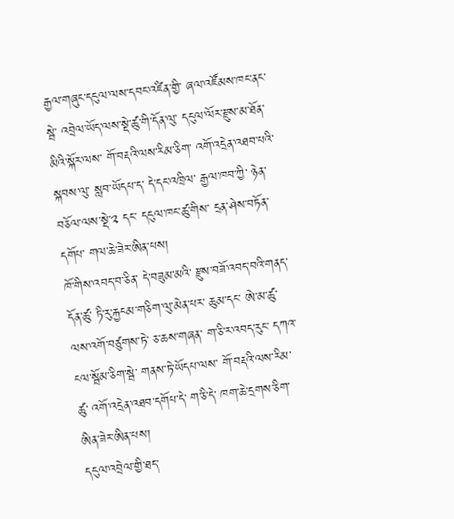རྒྱལ་གཞུང་དངུལ་ལས་དབང་འཛིན་གྱི་ ཞལ་འཛོམས་ཁང་ནང་སྦེ་ འབྲེལ་ཡོད་ལས་སྡེ་ཚུ་གི་དོན་ལུ་ དངུལ་ལོར་རྫུས་མ་ཐོན་མིའི་སྐོར་ལས་ གོ་བརྡའི་ལས་རིམ་ཅིག་ འགོ་འདྲེན་འཐབ་པའི་སྐབས་ལུ་ སླབ་ཡོདཔ་ད་ དེ་དང་འཁྲིལ་ རྒྱལ་ཁབ་ཀྱི་ ཉེན་བཅོལ་ལས་སྡེ་༢ དང་ དངུལ་ཁང་ཚུ་གིས་ དྲན་ཤེས་བཏོན་དགོཔ་ གལ་ཆེ་ཟེར་ཨིན་པས།
ཁོ་གིས་འབད་བ་ཅིན་ དེ་བཟུམ་མའི་ རྫུས་བཟོ་འབད་བའི་གནད་དོན་ཚུ་ ཏི་རུ་རྐྱངམ་གཅིག་ལུ་མེན་པར་ ཆུམ་དང་ ཨེ་མ་ཚུ་ལས་འགོ་བཙུགས་ཏེ་ ཅ་ཆས་གཞན་ ག་ཅི་ར་འབད་རུང་ དཀའ་ངལ་སྦོམ་ཅིག་སྦེ་ གནས་ཏེ་ཡོདཔ་ལས་ གོ་བརྡའི་ལས་རིམ་ཚུ་ འགོ་འདྲེན་འཐབ་དགོཔ་དེ་ ག་ཅི་དེ་ ཁག་ཆེ་དྲགས་ཅིག་ཨིན་ཟེར་ཨིན་པས།
དངུལ་འབྲེལ་གྱི་ཐད་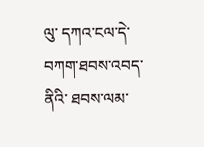ལུ་ དཀའ་ངལ་དེ་ བཀག་ཐབས་འབད་ནིའི་ ཐབས་ལམ་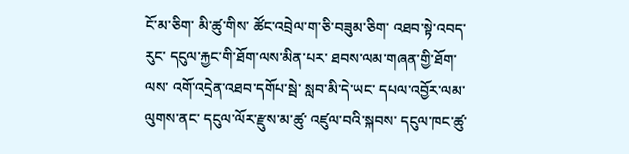ངོ་མ་ཅིག་ མི་ཚུ་གིས་ ཚོང་འབྲེལ་ག་ཅི་བཟུམ་ཅིག་ འཐབ་སྟེ་འབད་རུང་ དངུལ་རྐྱང་གི་ཐོག་ལས་མིན་པར་ ཐབས་ལམ་གཞན་གྱི་ཐོག་ལས་ འགོ་འདྲེན་འཐབ་དགོཔ་སྦེ་ སླབ་མི་དེ་ཡང་ དཔལ་འབྱོར་ལམ་ལུགས་ནང་ དངུལ་ལོར་རྫུས་མ་ཚུ་ འཛུལ་བའི་སྐབས་ དངུལ་ཁང་ཚུ་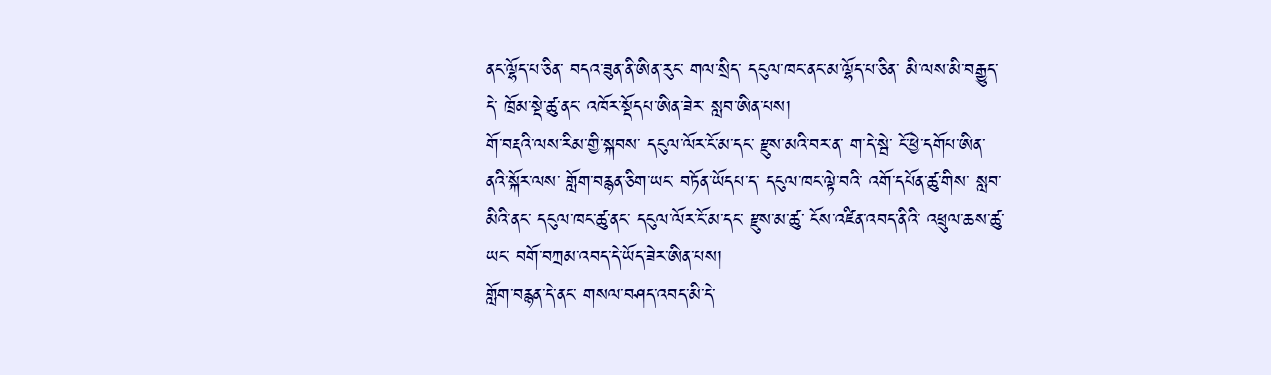ནང་ལྷོད་པ་ཅིན་ བདའ་ཟུན་ནི་ཨིན་རུང་ གལ་སྲིད་ དངུལ་ཁང་ནང་མ་ལྷོད་པ་ཅིན་ མི་ལས་མི་བརྒྱུད་དེ་ ཁྲོམ་སྡེ་ཚུ་ནང་ འཁོར་སྡོདཔ་ཨིན་ཟེར་ སླབ་ཨིན་པས།
གོ་བརྡའི་ལས་རིམ་གྱི་སྐབས་ དངུལ་ལོར་ངོ་མ་དང་ རྫུས་མའི་བར་ན་ ག་དེ་སྦེ་ ངོ་ཕྱེ་དགོཔ་ཨིན་ནའི་སྐོར་ལས་ གློག་བརྙན་ཅིག་ཡང་ བཏོན་ཡོདཔ་ད་ དངུལ་ཁང་ལྟེ་བའི་ འགོ་དཔོན་ཚུ་གིས་ སླབ་མིའི་ནང་ དངུལ་ཁང་ཚུ་ནང་ དངུལ་ལོར་ངོ་མ་དང་ རྫུས་མ་ཚུ་ ངོས་འཛིན་འབད་ནིའི་ འཕྲུལ་ཆས་ཚུ་ཡང་ བགོ་བཀྲམ་འབད་དེ་ཡོད་ཟེར་ཨིན་པས།
གློག་བརྙན་དེ་ནང་ གསལ་བཤད་འབད་མི་དེ་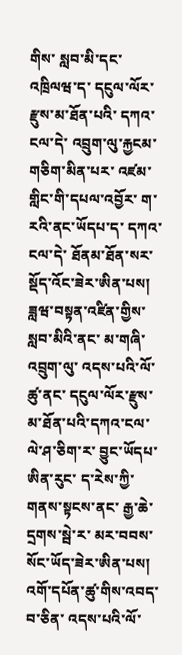གིས་ སླབ་མི་དང་འཁྲིལཝ་ད་ དངུལ་ལོར་རྫུས་མ་ཐོན་པའི་ དཀའ་ངལ་དེ་ འབྲུག་ལུ་རྐྱངམ་གཅིག་མིན་པར་ འཛམ་གླིང་གི་དཔལ་འབྱོར་ ག་རའི་ནང་ཡོདཔ་ད་ དཀའ་ངལ་དེ་ ཐོནམ་ཐོན་སར་ སྡོད་འོང་ཟེར་ཨིན་པས།
ཟླཝ་བསྟན་འཛིན་གྱིས་ སླབ་མིའི་ནང་ མ་གཞི་འབྲུག་ལུ་ འདས་པའི་ལོ་ཚུ་ནང་ དངུལ་ལོར་རྫུས་མ་ཐོན་པའི་དཀའ་ངལ་ལེ་ཤ་ཅིག་ར་ བྱུང་ཡོདཔ་ཨིན་རུང་ ད་རེས་ཀྱི་གནས་སྟངས་ནང་ རྒྱ་ཆེ་དྲགས་སྦེ་ར་ མར་བབས་སོང་ཡོད་ཟེར་ཨིན་པས།
འགོ་དཔོན་ཚུ་གིས་འབད་བ་ཅིན་ འདས་པའི་ལོ་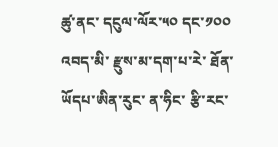ཚུ་ནང་ དངུལ་ལོར་༥༠ དང་༡༠༠ འབད་མི་ རྫུས་མ་དག་པ་རེ་ ཐོན་ཡོདཔ་ཨིན་རུང་ ན་ཧིང་ རྩི་རང་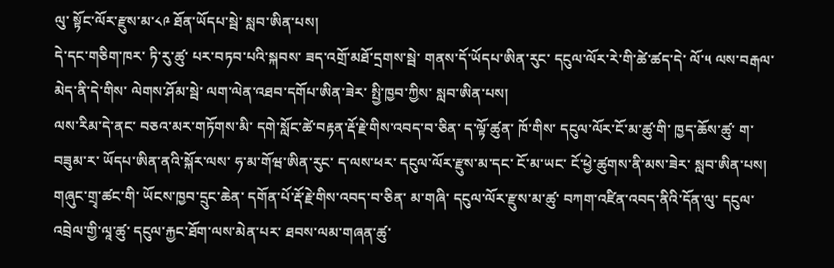ལུ་ སྟོང་ལོར་རྫུས་མ་༨༩ ཐོན་ཡོདཔ་སྦེ་ སླབ་ཨིན་པས།
དེ་དང་གཅིག་ཁར་ ཏི་རུ་ཚུ་ པར་བཏབ་པའི་སྐབས་ ཟད་འགྲོ་མཐོ་དྲགས་སྦེ་ གནས་དོ་ཡོདཔ་ཨིན་རུང་ དངུལ་ལོར་རེ་གི་ཚེ་ཚད་དེ་ ལོ་༥ ལས་བརྒལ་མེད་ནི་དེ་གིས་ ལེགས་ཤོམ་སྦེ་ ལག་ལེན་འཐབ་དགོཔ་ཨིན་ཟེར་ སྤྱི་ཁྱབ་ཀྱིས་ སླབ་ཨིན་པས།
ལས་རིམ་དེ་ནང་ བཅའ་མར་གཏོགས་མི་ དགེ་སློང་ཚེ་བརྟན་རྡོ་རྗེ་གིས་འབད་བ་ཅིན་ ད་ལྟོ་ཚུན་ ཁོ་གིས་ དངུལ་ལོར་ངོ་མ་ཚུ་གི་ ཁྱད་ཆོས་ཚུ་ ག་བཟུམ་ར་ ཡོདཔ་ཨིན་ནའི་སྐོར་ལས་ ཧ་མ་གོཝ་ཨིན་རུང་ ད་ལས་ཕར་ དངུལ་ལོར་རྫུས་མ་དང་ ངོ་མ་ཡང་ ངོ་ཕྱེ་ཚུགས་ནི་མས་ཟེར་ སླབ་ཨིན་པས།
གཞུང་གྲྭ་ཚང་གི་ ཡོངས་ཁྱབ་དྲུང་ཆེན་ དགོན་པོ་རྡོ་རྗེ་གིས་འབད་བ་ཅིན་ མ་གཞི་ དངུལ་ལོར་རྫུས་མ་ཚུ་ བཀག་འཛིན་འབད་ནིའི་དོན་ལུ་ དངུལ་འབྲེལ་གྱི་ལཱ་ཚུ་ དངུལ་རྐྱང་ཐོག་ལས་མེན་པར་ ཐབས་ལམ་གཞན་ཚུ་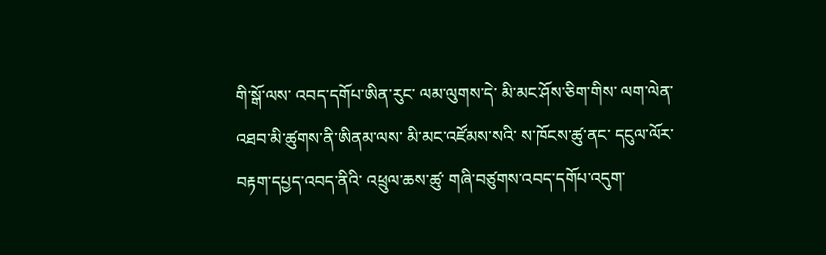གི་སྒོ་ལས་ འབད་དགོཔ་ཨིན་རུང་ ལམ་ལུགས་དེ་ མི་མང་ཤོས་ཅིག་གིས་ ལག་ལེན་འཐབ་མི་ཚུགས་ནི་ཨིནམ་ལས་ མི་མང་འཛོམས་སའི་ ས་ཁོངས་ཚུ་ནང་ དངུལ་ལོར་བརྟག་དཔྱད་འབད་ནིའི་ འཕྲུལ་ཆས་ཚུ་ གཞི་བཙུགས་འབད་དགོཔ་འདུག་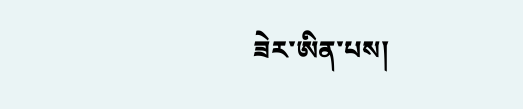ཟེར་ཨིན་པས།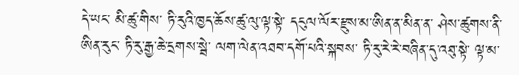དེ་ཡང་ མི་ཚུ་གིས་ ཏི་རུའི་ཁྱད་ཆོས་ཚུ་ལུ་ལྟ་སྟེ་ དངུལ་ལོར་རྫུས་མ་ཨིན་ན་མིན་ན་ ཤེས་ཚུགས་ནི་ཨིན་རུང་ ཏི་རུ་རྒྱ་ཆེ་དྲགས་སྦེ་ ལག་ལེན་འཐབ་དགོ་པའི་སྐབས་ ཏི་རུ་རེ་རེ་བཞིན་དུ་འཐུ་སྟེ་ ལྟ་མ་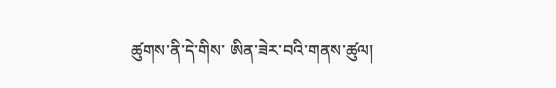ཚུགས་ནི་དེ་གིས་ ཨིན་ཟེར་བའི་གནས་ཚུལ།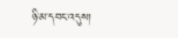ཉི་མ་དབང་འདུས།